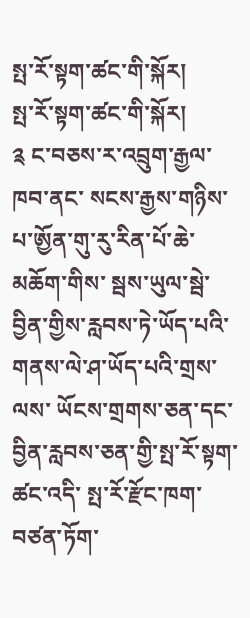སྤ་རོ་སྟག་ཚང་གི་སྐོར།
སྤ་རོ་སྟག་ཚང་གི་སྐོར།
༉ ང་བཅས་ར་འབྲུག་རྒྱལ་ཁབ་ནང་ སངས་རྒྱས་གཉིས་པ་ཨྱོན་གུ་རུ་རིན་པོ་ཆེ་མཆོག་གིས་ སྦས་ཡུལ་སྦེ་བྱིན་གྱིས་རླབས་ཏེ་ཡོད་པའི་གནས་ལེ་ཤ་ཡོད་པའི་གྲས་ལས་ ཡོངས་གྲགས་ཅན་དང་བྱིན་རླབས་ཅན་གྱི་སྤ་རོ་སྟག་ཚང་འདི་ སྤ་རོ་རྫོང་ཁག་བཙན་ཏོག་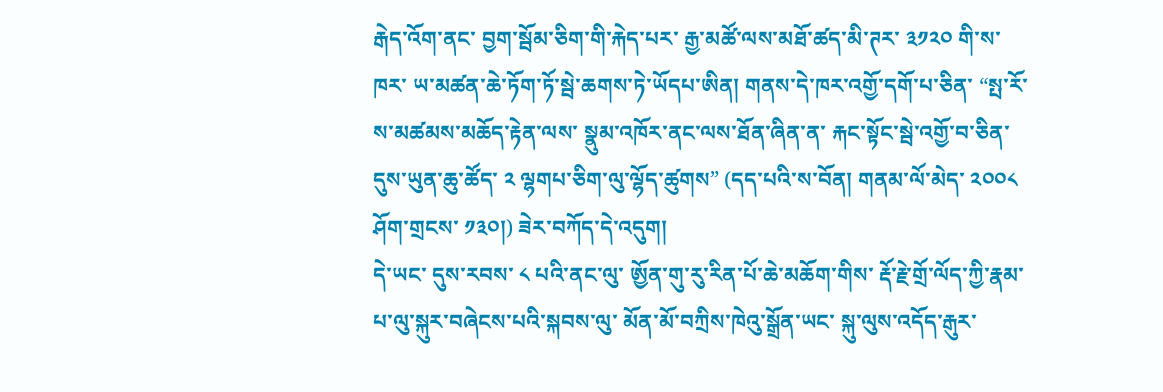རྒེད་འོག་ནང་ བྱག་སྦོམ་ཅིག་གི་རྐེད་པར་ རྒྱ་མཚོ་ལས་མཐོ་ཚད་མི་ཊར་ ༣༡༢༠ གི་ས་ཁར་ ཡ་མཚན་ཆེ་ཏོག་ཏོ་སྦེ་ཆགས་ཏེ་ཡོདཔ་ཨིན། གནས་དེ་ཁར་འགྱོ་དགོ་པ་ཅིན་ “སྤ་རོ་ས་མཚམས་མཆོད་རྟེན་ལས་ སྣུམ་འཁོར་ནང་ལས་ཐོན་ཞིན་ན་ རྐང་སྟོང་སྦེ་འགྱོ་བ་ཅིན་ དུས་ཡུན་ཆུ་ཚོད་ ༢ ལྷགཔ་ཅིག་ལུ་ལྷོད་ཚུགས” (དད་པའི་ས་བོན། གནམ་ལོ་མེད་ ༢༠༠༨ ཤོག་གྲངས་ ༡༣༠།) ཟེར་བཀོད་དེ་འདུག།
དེ་ཡང་ དུས་རབས་ ༨ པའི་ནང་ལུ་ ཨྱོན་གུ་རུ་རིན་པོ་ཆེ་མཆོག་གིས་ རྡོ་རྗེ་གྲོ་ལོད་ཀྱི་རྣམ་པ་ལུ་སྐུར་བཞེངས་པའི་སྐབས་ལུ་ མོན་མོ་བཀྲིས་ཁེའུ་སྒྲོན་ཡང་ སྐུ་ལུས་འདོད་རྒུར་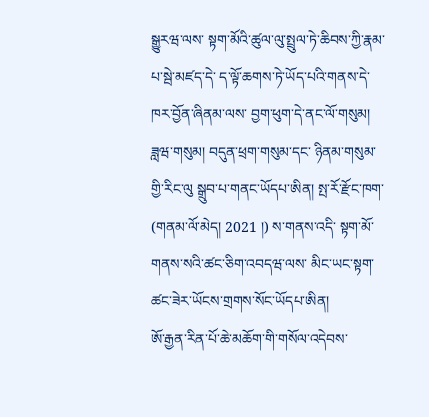སྒྱུརཝ་ལས་ སྟག་མོའི་ཚུལ་ལུ་སྤྲུལ་ཏེ་ཆིབས་ཀྱི་རྣམ་པ་སྦེ་མཛད་དེ་ ད་ལྟོ་ཆགས་ཏེ་ཡོད་པའི་གནས་དེ་ཁར་བྱོན་ཞིནམ་ལས་ བྱག་ཕུག་དེ་ནང་ལོ་གསུམ། ཟླཝ་གསུམ། བདུན་ཕྲག་གསུམ་དང་ ཉིནམ་གསུམ་གྱི་རིང་ལུ སྒྲུབ་པ་གནང་ཡོདཔ་ཨིན། སྤ་རོ་རྫོང་ཁག་ (གནམ་ལོ་མེད། 2021 །) ས་གནས་འདི་ སྟག་མོ་གནས་སའི་ཚང་ཅིག་འབདཝ་ལས་ མིང་ཡང་སྟག་ཚང་ཟེར་ཡོངས་གྲགས་སོང་ཡོདཔ་ཨིན།
ཨོ་རྒྱན་རིན་པོ་ཆེ་མཆོག་གི་གསོལ་འདེབས་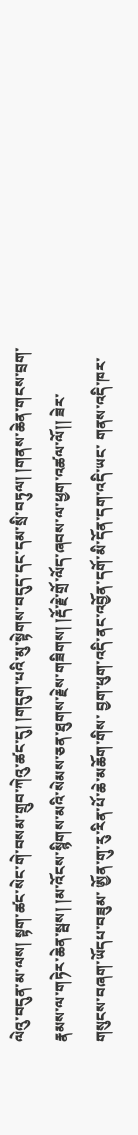ལེའུ་བདུན་མ་ལས། སྟག་ཚང་སེང་གེ་བསམ་གྲུབ་ཀེའུ་ཚང་དུ། །གདུག་པའི་མུ་སྟེགས་བདུད་དང་དམ་སྲི་བཏུལ། །གནས་ཆེན་གངས་བྲག་རྣམས་ལ་གཏེར་ཆེན་སྦས། །མ་འོངས་སྙིགས་མའི་སེམས་ཅན་ཐུགས་རྗེས་གཟིགས། །རྡོ་རྗེ་གྲོ་ལོད་ཞབས་ལ་ཕྱག་འཚལ་ལོ།། ཟེར་གསུངས་བཞག་ཡོདཔ་བཟུམ་ ཨྱོན་གུ་རུ་རིན་པོ་ཆེ་མཆོག་གིས་ བྱག་ཕུག་འདི་ནང་འབྱོན་དགོ་མི་དོན་དག་འདི་ཡང་ གནས་འདི་ཁར་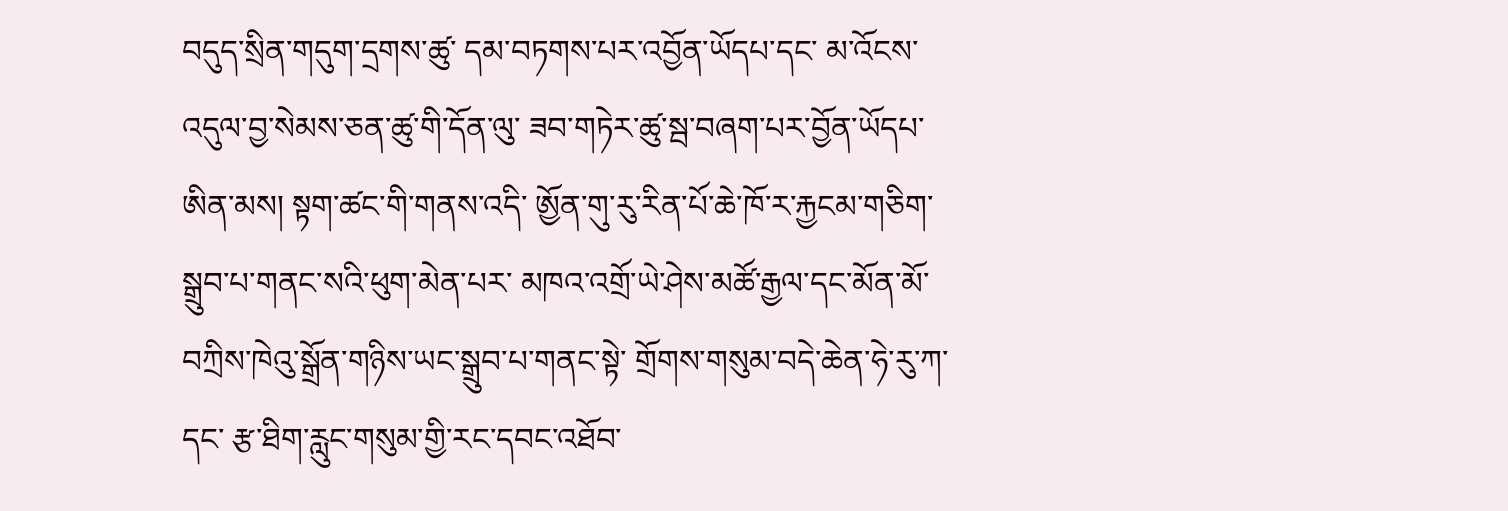བདུད་སྲིན་གདུག་དྲགས་ཚུ་ དམ་བཏགས་པར་འབྱོན་ཡོདཔ་དང་ མ་འོངས་འདུལ་བྱ་སེམས་ཅན་ཚུ་གི་དོན་ལུ་ ཟབ་གཏེར་ཚུ་སྦ་བཞག་པར་བྱོན་ཡོདཔ་ཨིན་མས། སྟག་ཚང་གི་གནས་འདི་ ཨྱོན་གུ་རུ་རིན་པོ་ཆེ་ཁོ་ར་རྐྱངམ་གཅིག་སྒྲུབ་པ་གནང་སའི་ཕུག་མེན་པར་ མཁའ་འགྲོ་ཡེ་ཤེས་མཚོ་རྒྱལ་དང་མོན་མོ་བཀྲིས་ཁེའུ་སྒྲོན་གཉིས་ཡང་སྒྲུབ་པ་གནང་སྟེ་ གྲོགས་གསུམ་བདེ་ཆེན་ཧེ་རུ་ཀ་དང་ རྩ་ཐིག་རླུང་གསུམ་གྱི་རང་དབང་འཐོབ་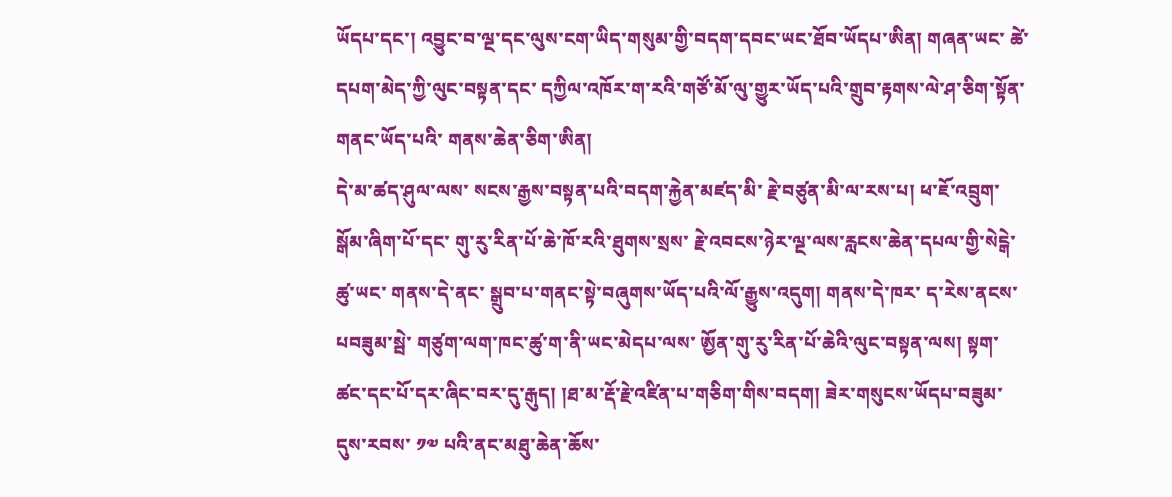ཡོདཔ་དང་། འབྱུང་བ་ལྔ་དང་ལུས་ངག་ཡིད་གསུམ་གྱི་བདག་དབང་ཡང་ཐོབ་ཡོདཔ་ཨིན། གཞན་ཡང་ ཚེ་དཔག་མེད་ཀྱི་ལུང་བསྟན་དང་ དཀྱིལ་འཁོར་ག་རའི་གཙོ་མོ་ལུ་གྱུར་ཡོད་པའི་གྲུབ་རྟགས་ལེ་ཤ་ཅིག་སྟོན་གནང་ཡོད་པའི་ གནས་ཆེན་ཅིག་ཨིན།
དེ་མ་ཚད་ཤུལ་ལས་ སངས་རྒྱས་བསྟན་པའི་བདག་རྐྱེན་མཛད་མི་ རྗེ་བཙུན་མི་ལ་རས་པ། ཕ་ཇོ་འབྲུག་སྒོམ་ཞིག་པོ་དང་ གུ་རུ་རིན་པོ་ཆེ་ཁོ་རའི་ཐུགས་སྲས་ རྗེ་འབངས་ཉེར་ལྔ་ལས་རླངས་ཆེན་དཔལ་གྱི་སེངྒེ་ཚུ་ཡང་ གནས་དེ་ནང་ སྒྲུབ་པ་གནང་སྟེ་བཞུགས་ཡོད་པའི་ལོ་རྒྱུས་འདུག། གནས་དེ་ཁར་ ད་རེས་ནངས་པབཟུམ་སྦེ་ གཙུག་ལག་ཁང་ཚུ་ག་ནི་ཡང་མེདཔ་ལས་ ཨྱོན་གུ་རུ་རིན་པོ་ཆེའི་ལུང་བསྟན་ལས། སྟག་ཚང་དང་པོ་དར་ཞིང་བར་དུ་རྒུད། །ཐ་མ་རྡོ་རྗེ་འཛིན་པ་གཅིག་གིས་བདག། ཟེར་གསུངས་ཡོདཔ་བཟུམ་ དུས་རབས་ ༡༧ པའི་ནང་མཐུ་ཆེན་ཆོས་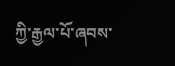ཀྱི་རྒྱལ་པོ་ཞབས་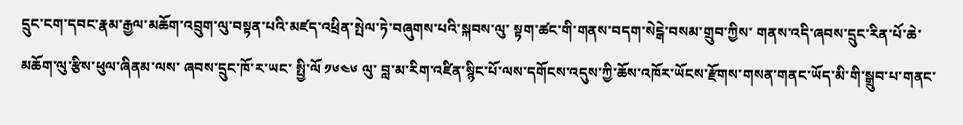དྲུང་ངག་དབང་རྣམ་རྒྱལ་མཆོག་འབྲུག་ལུ་བསྟན་པའི་མཛད་འཕྲིན་སྤེལ་ཏེ་བཞུགས་པའི་སྐབས་ལུ་ སྟག་ཚང་གི་གནས་བདག་སེངྒེ་བསམ་གྲུབ་ཀྱིས་ གནས་འདི་ཞབས་དྲུང་རིན་པོ་ཆེ་མཆོག་ལུ་རྩིས་ཕུལ་ཞིནམ་ལས་ ཞབས་དྲུང་ཁོ་ར་ཡང་ སྤྱི་ལོ ༡༦༤༦ ལུ་ བླ་མ་རིག་འཛིན་སྙིང་པོ་ལས་དགོངས་འདུས་ཀྱི་ཆོས་འཁོར་ཡོངས་རྫོགས་གསན་གནང་ཡོད་མི་གི་སྒྲུབ་པ་གནང་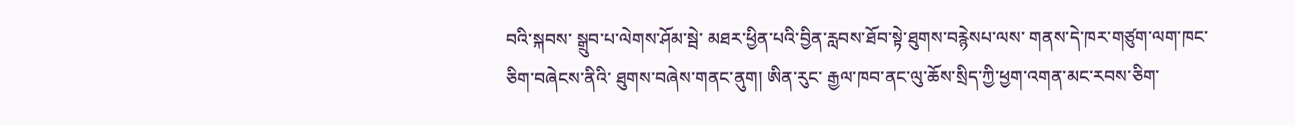བའི་སྐབས་ སྒྲུབ་པ་ལེགས་ཤོམ་སྦེ་ མཐར་ཕྱིན་པའི་བྱིན་རླབས་ཐོབ་སྟེ་ཐུགས་བརྙེསཔ་ལས་ གནས་དེ་ཁར་གཙུག་ལག་ཁང་ཅིག་བཞེངས་ནིའི་ ཐུགས་བཞེས་གནང་ནུག། ཨིན་རུང་ རྒྱལ་ཁབ་ནང་ལུ་ཆོས་སྲིད་ཀྱི་ཕྱག་འགན་མང་རབས་ཅིག་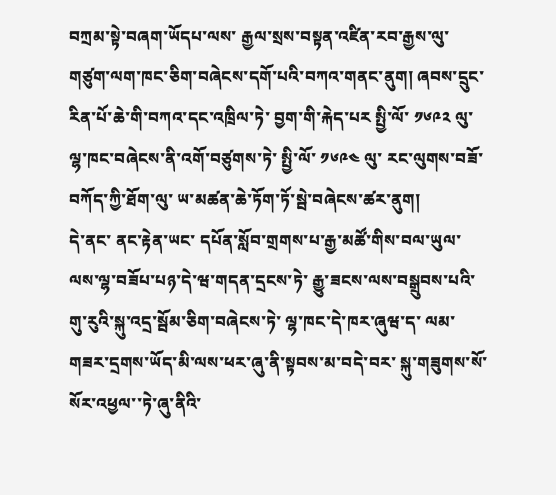བཀྲམ་སྟེ་བཞག་ཡོདཔ་ལས་ རྒྱལ་སྲས་བསྟན་འཛིན་རབ་རྒྱས་ལུ་གཙུག་ལག་ཁང་ཅིག་བཞེངས་དགོ་པའི་བཀའ་གནང་ནུག། ཞབས་དྲུང་རིན་པོ་ཆེ་གི་བཀའ་དང་འཁྲིལ་ཏེ་ བྱག་གི་རྐེད་པར སྤྱི་ལོ་ ༡༦༩༢ ལུ་ལྷ་ཁང་བཞེངས་ནི་འགོ་བཙུགས་ཏེ་ སྤྱི་ལོ་ ༡༦༩༤ ལུ་ རང་ལུགས་བཟོ་བཀོད་ཀྱི་ཐོག་ལུ་ ཡ་མཚན་ཆེ་ཏོག་ཏོ་སྦེ་བཞེངས་ཚར་ནུག།
དེ་ནང་ ནང་རྟེན་ཡང་ དཔོན་སློབ་གྲགས་པ་རྒྱ་མཚོ་གིས་བལ་ཡུལ་ལས་ལྷ་བཟོཔ་པཉ་དེ་ཝ་གདན་དྲངས་ཏེ་ རྒྱུ་ཟངས་ལས་བསྒྲུབས་པའི་གུ་རུའི་སྐུ་འདྲ་སྦོམ་ཅིག་བཞེངས་ཏེ་ ལྷ་ཁང་དེ་ཁར་ཞུཝ་ད་ ལམ་གཟར་དྲགས་ཡོད་མི་ལས་ཕར་ཞུ་ནི་སྟབས་མ་བདེ་བར་ སྐུ་གཟུགས་སོ་སོར་འཕྱལ་་ཏེ་ཞུ་ནིའི་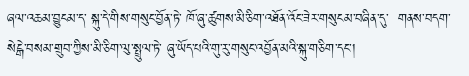ཞལ་འཆམ་བྱུངམ་ད་ སྐུ་དེ་གིས་གསུང་བྱོན་ཏེ་ ཁོ་ཞུ་ཚུགས་མི་ཅིག་འཐོན་འོང་ཟེར་གསུངམ་བཞིན་དུ་  གནས་བདག་སེངྒེ་བསམ་གྲུབ་ཀྱིས་མི་ཅིག་ལུ་སྤྲུལ་ཏེ་ ཞུ་ཡོད་པའི་གུ་རུ་གསུང་འབྱོན་མའི་སྐུ་གཅིག་དང་།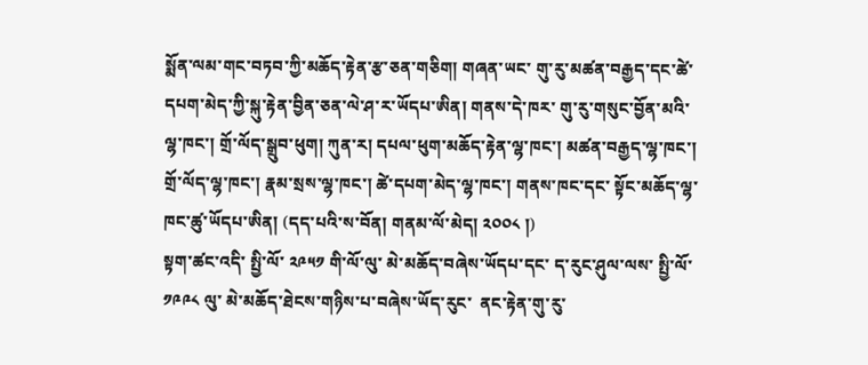སྨོན་ལམ་གང་བཏབ་ཀྱི་མཆོད་རྟེན་རྩ་ཅན་གཅིག། གཞན་ཡང་ གུ་རུ་མཚན་བརྒྱད་དང་ཚེ་དཔག་མེད་ཀྱི་སྐུ་རྟེན་བྱིན་ཅན་ལེ་ཤ་ར་ཡོདཔ་ཨིན། གནས་དེ་ཁར་ གུ་རུ་གསུང་བྱོན་མའི་ལྷ་ཁང་། གྲོ་ལོད་སྒྲུབ་ཕུག། ཀུན་ར། དཔལ་ཕུག་མཆོད་རྟེན་ལྷ་ཁང་། མཚན་བརྒྱད་ལྷ་ཁང་། གྲོ་ལོད་ལྷ་ཁང་། རྣམ་སྲས་ལྷ་ཁང་། ཚེ་དཔག་མེད་ལྷ་ཁང་། གནས་ཁང་དང་ སྟོང་མཆོད་ལྷ་ཁང་ཚུ་ཡོདཔ་ཨིན། (དད་པའི་ས་བོན། གནམ་ལོ་མེད། ༢༠༠༨ །)
སྟག་ཚང་འདི་ སྤྱི་ལོ་ ༢༩༥༡ གི་ལོ་ལུ་ མེ་མཆོད་བཞེས་ཡོདཔ་དང་ ད་རུང་ཤུལ་ལས་ སྤྱི་ལོ་ ༡༩༩༨ ལུ་ མེ་མཆོད་ཐེངས་གཉིས་པ་བཞེས་ཡོད་རུང་  ནང་རྟེན་གུ་རུ་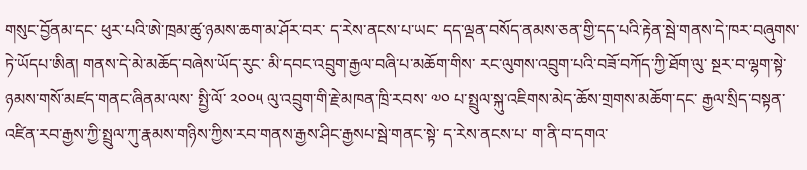གསུང་བྱོནམ་དང་ ཕུར་པའི་ཨེ་ཁྲམ་ཚུ་ཉམས་ཆག་མ་ཤོར་བར་ ད་རེས་ནངས་པ་ཡང་ དད་ལྡན་བསོད་ནམས་ཅན་གྱི་དད་པའི་རྟེན་སྦེ་གནས་དེ་ཁར་བཞུགས་ཏེ་ཡོདཔ་ཨིན། གནས་དེ་མེ་མཆོད་བཞེས་ཡོད་རུང་ མི་དབང་འབྲུག་རྒྱལ་བཞི་པ་མཆོག་གིས་ རང་ལུགས་འབྲུག་པའི་བཟོ་བཀོད་ཀྱི་ཐོག་ལུ་ སྔར་བ་ལྷག་སྟེ་ཉམས་གསོ་མཛད་གནང་ཞིནམ་ལས་ སྤྱི་ལོ་ ༢༠༠༥ ལུ་འབྲུག་གི་རྗེ་མཁན་ཁྲི་རབས་ ༧༠ པ་སྤྲུལ་སྐུ་འཇིགས་མེད་ཆོས་གྲགས་མཆོག་དང་ རྒྱལ་སྲིད་བསྟན་འཛིན་རབ་རྒྱས་ཀྱི་སྤྲུལ་ཀུ་རྣམས་གཉིས་ཀྱིས་རབ་གནས་རྒྱས་ཤིང་རྒྱསཔ་སྦེ་གནང་སྟེ་ ད་རེས་ནངས་པ་ ག་ནི་བ་དགའ་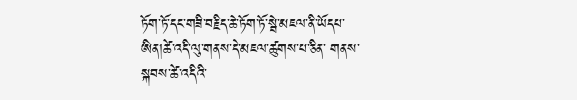ཏོག་ཏོ་དང་གཟི་བརྗིད་ཆེ་ཏོག་ཏོ་སྦེ་མཇལ་ནི་ཡོདཔ་ཨིན།ཚེ་འདི་ལུ་གནས་དེ་མཇལ་ཚུགས་པ་ཅིན་ གནས་སྐབས་ཚེ་འདིའི་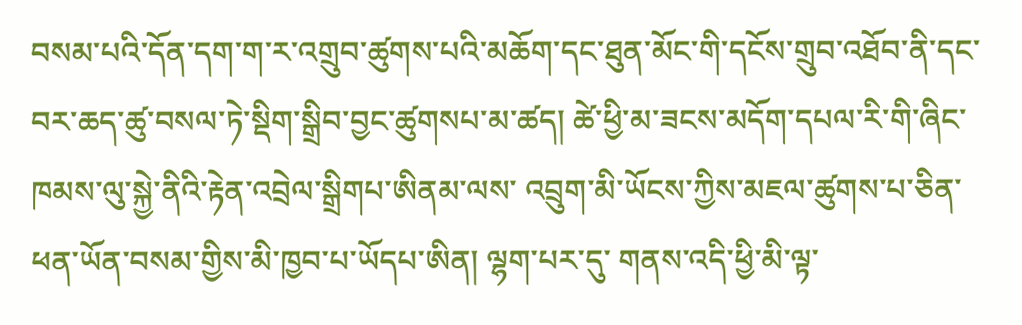བསམ་པའི་དོན་དག་ག་ར་འགྲུབ་ཚུགས་པའི་མཆོག་དང་ཐུན་མོང་གི་དངོས་གྲུབ་འཐོབ་ནི་དང་བར་ཆད་ཚུ་བསལ་ཏེ་སྡིག་སྒྲིབ་བྱང་ཚུགསཔ་མ་ཚད། ཚེ་ཕྱི་མ་ཟངས་མདོག་དཔལ་རི་གི་ཞིང་ཁམས་ལུ་སྐྱེ་ནིའི་རྟེན་འབྲེལ་སྒྲིགཔ་ཨིནམ་ལས་ འབྲུག་མི་ཡོངས་ཀྱིས་མཇལ་ཚུགས་པ་ཅིན་ ཕན་ཡོན་བསམ་གྱིས་མི་ཁྱབ་པ་ཡོདཔ་ཨིན། ལྷག་པར་དུ་ གནས་འདི་ཕྱི་མི་ལྟ་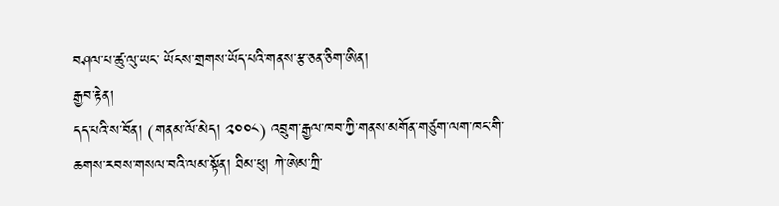བཤལ་པ་ཚུ་ལུ་ཡང་ ཡོངས་གྲགས་ཡོད་པའི་གནས་རྩ་ཅན་ཅིག་ཨིན།
རྒྱབ་རྟེན།
དད་པའི་ས་བོན། (གནམ་ལོ་མེད། ༢༠༠༨) འབྲུག་རྒྱལ་ཁབ་ཀྱི་གནས་མགོན་གཙུག་ལག་ཁང་གི་ཆགས་རབས་གསལ་བའི་ལམ་སྟོན། ཐིམ་ཕུ། ཀེ་ཨེམ་ཀྲི་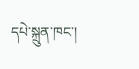དཔེ་སྐྲུན་ཁང་།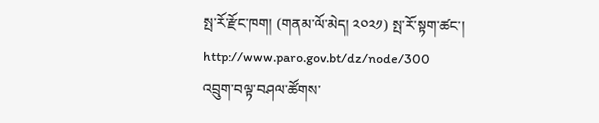སྤ་རོ་རྫོང་ཁག། (གནམ་ལོ་མེད། ༢༠༢༡) སྤ་རོ་སྟག་ཚང་། http://www.paro.gov.bt/dz/node/300
འབྲུག་བལྟ་བཤལ་ཚོགས་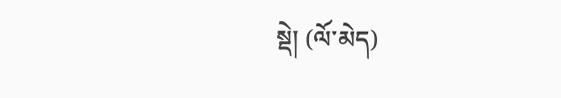སྡེ། (ལོ་མེད)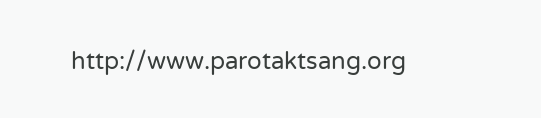http://www.parotaktsang.org